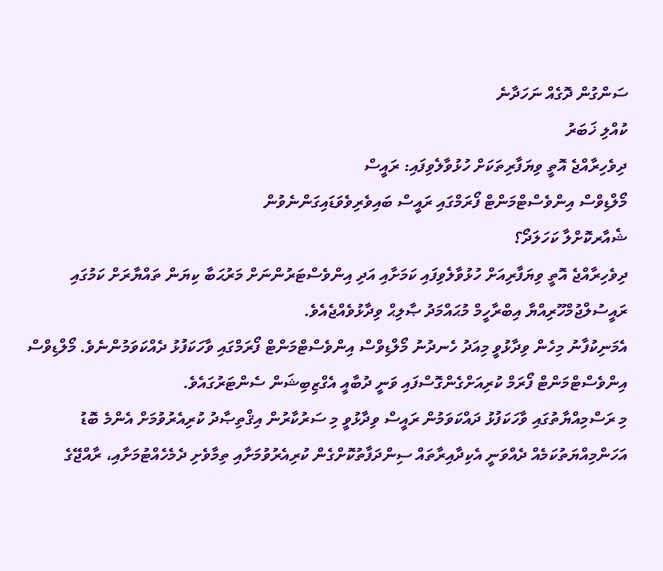ސަންގުން ދޮގެއް ނަހަދާނެ
ކުއްލި ޚަބަރު
ދިވެހިރާއްޖެ އޮތީ ވިޔަފާރިތަކަށް ހުޅުވާލެވިފައި: ރައީސް
މޯލްޑިވްސް އިންވެސްޓްމަންޓް ފޯރަމްގައި ރައީސް ބައިވެރިވެވަޑައިގަންނެވުން
ޝެއާރކޮށްލާ ކަހަލަދޯ؟
ދިވެހިރާއްޖެ އޮތީ ވިޔަފާރިއަށް ހުޅުވާލެވިފައި ކަމަށާއި އަދި އިންވެސްޓަރުންނަށް މަރުޙަބާ ކިޔަން ތައްޔާރަށް ކަމުގައި ރައީސުލްޖުމްހޫރިއްޔާ އިބްރާހީމް މުޙައްމަދު ޞާލިޙް ވިދާޅުވެއްޖެއެވެ.
އެމަނިކުފާނު މިހެން ވިދާޅުވީ މިއަދު ހެނދުނު މޯލްޑިވްސް އިންވެސްޓްމަންޓް ފޯރަމްގައި ވާހަކަފުޅު ދެއްކަވަމުންނެވެ. މޯލްޑިވްސް އިންވެސްޓްމަންޓް ފޯރަމް ކުރިއަށްގެންގޮސްފައި ވަނީ ދުބާއީ އެގްޒިބިޝަން ސެންޓަރުގައެވެ.
މި ރަސްމިއްޔާތުގައި ވާހަކަފުޅު ދައްކަވަމުން ރައީސް ވިދާޅުވީ މި ސަރުކާރުން އިޤްތިޞާދު ކުރިއެރުވުމަށް އެންމެ ބޮޑު އަހަންމިއްޔަތުކަމެއް ދެއްވަނީ އެކިދާއިރާތައް ސިންދަފާތުކޮށްގެން ކުރިއެރުވުމަށާއި ތިމާވެށި ދެމެހެއްޓުމަށާއި، ރާއްޖޭގެ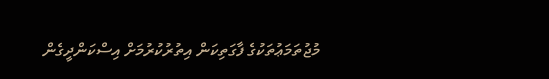މުޖުތަމަޢުތަކުގެ ފާގަތިކަން އިތުރުކުރުމަށް އިސްކަންދީގެން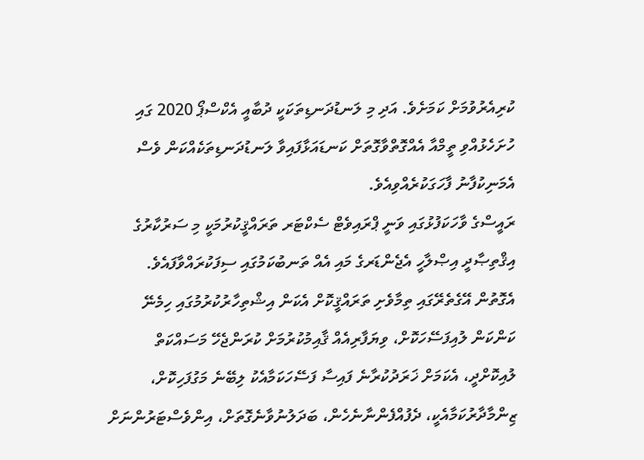ކުރިއެރުވުމަށް ކަމަށެވެ. އަދި މި ލަނޑުދަނޑިތަކަކީ ދުބާއީ އެކްސްޕޯ 2020 ގައި ހުށަހެޅުއްވި ތީމްއާ އެއްގޮތްވާގޮތަށް ކަނޑައަޅާފައިވާ ލަނޑުދަނޑިތަކެއްކަން ވެސް އެމަނިކުފާނު ފާހަގަކުރެއްވިއެވެ.
ރައީސްގެ ވާހަކަފުޅުގައި ވަނީ ޕްރައިވެޓް ސެކްޓަރ ތަރައްޤީކުރުމަކީ މި ސަރުކާރުގެ އިޤްތިޞާދީ އިޞްލާހީ އެޖެންޑަރގެ މައި އެއް ތަނބުކަމުގައި ސިފަކުރައްވާފައެވެ. އެގޮތުން އޭގެތެރޭގައި ތިމާވެށި ތަރައްޤީކޮށް އެކަން އިޝްތިހާރުކުރުމުގައި ހިމެނޭ ކަންކަން ލުއިފަސޭހަކޮށް، ވިޔަފާރިއެއް ޤާއިމުކުރުމަށް ކުރަންޖެހޭ މަސައްކަތް ލުއިކޮށްދީ، އެކަމަށް ޚަރަދުކުރާނެ ފައިސާ ފަސޭހަކަމާއެކު ލިބޭނެ މަގުފަހިކޮށް، ޒިންމާދާރުކަމާއެކީ، ދެފުއްފެންނާނެހެން، ބަދަލުނުވާނެގޮތަށް، އިންވެސްޓަރުންނަށް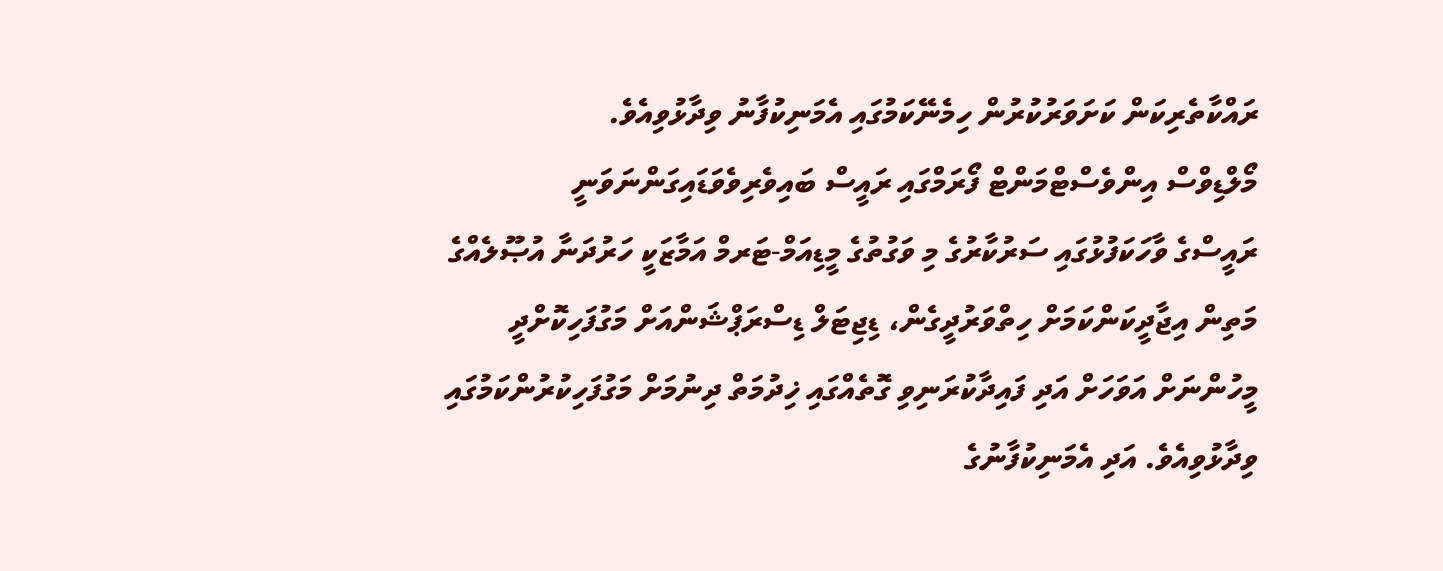ރައްކާތެރިކަން ކަށަވަރުކުރުން ހިމެނޭކަމުގައި އެމަނިކުފާނު ވިދާޅުވިއެވެ.
މޯލްޑިވްސް އިންވެސްޓްމަންޓް ފޯރަމްގައި ރައީސް ބައިވެރިވެވަޑައިގަންނަވަނީ
ރައީސްގެ ވާހަކަފުޅުގައި ސަރުކާރުގެ މި ވަގުތުގެ މީޑިއަމް-ޓަރމް އަމާޒަކީ ހަރުދަނާ އުޞޫލެއްގެ މަތިން އިޖާދީކަންކަމަށް ހިތްވަރުދީގެން، ޑިޖިޓަލް ޑިސްރަޕްޝަންއަށް މަގުފަހިކޮށްދީ މީހުންނަށް އަވަހަށް އަދި ފައިދާކުރަނިވި ގޮތެއްގައި ޚިދުމަތް ދިނުމަށް މަގުފަހިކުރުންކަމުގައި ވިދާޅުވިއެވެ. އަދި އެމަނިކުފާނުގެ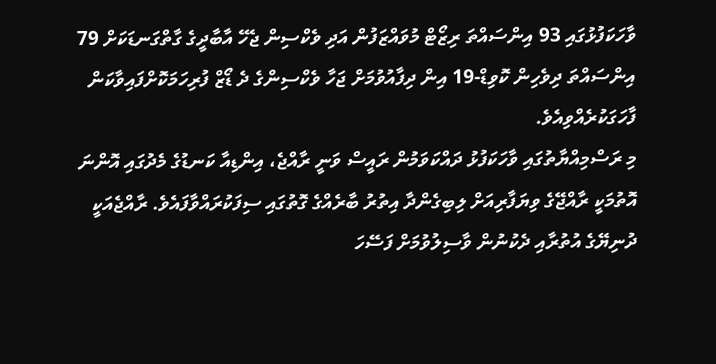ވާހަކަފުޅުގައި 93 އިންސައްތަ ރިޒޯޓް މުވައްޒަފުން އަދި ވެކްސިން ޖެހޭ އާބާދީގެ ގާތްގަނޑަކަށް 79 އިންސައްތަ ދިވެހިން ކޮވިޑް-19 އިން ދިފާއުވުމަށް ޖަހާ ވެކްސިންގެ ދެ ޑޯޒް ފުރިހަމަކޮށްފައިވާކަން ފާހަގަކުރެއްވިއެވެ.
މި ރަސްމިއްޔާތުގައި ވާހަކަފުޅު ދައްކަވަމުން ރައީސް ވަނީ ރާއްޖެ، އިންޑިއާ ކަނޑުގެ މެދުގައި އޮންނަ އޮތުމަކީ ރާއްޖޭގެ ވިޔަފާރިއަށް ލިބިގެންދާ އިތުރު ބާރެއްގެ ގޮތުގައި ސިފަކުރައްވާފައެވެ. ރާއްޖެއަކީ ދުނިޔޭގެ އުތުރާއި ދެކުނުން ވާސިލުވުމަށް ފަސޭހަ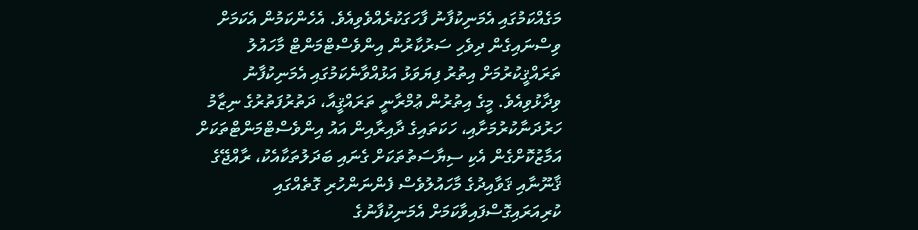މަގެއްކަމުގައި އެމަނިކުފާނު ފާހަގަކުރެއްވެވިއެވެ. އެހެންކަމުން އެކަމަށް ވިސްނައިގެން ދިވެހި ސަރުކާރުން އިންވެސްޓްމަންޓް މާހައުލު ތަރައްޤީކުރުމަށް އިތުރު ފިޔަވަޅު އަޅުއްވާނެކަމުގައި އެމަނިކުފާނު ވިދާޅުވިއެވެ. މީގެ އިތުރުން ޢުމްރާނީ ތަރައްޤީއާ، ދަތުރުފަތުރުގެ ނިޒާމު ހަރުދަނާކުރުމަށާއި، ހަކަތައިގެ ދާއިރާއިން އައު އިންވެސްޓްމަންޓްތަކަށް އަމާޒުކޮށްގެން އެކި ސިޔާސަތުތަކަށް ގެނައި ބަދަލުތަކާއެކު، ރާއްޖޭގެ ޤާނޫނާއި ޤަވާއިދުގެ މާހައުލުވެސް ފެންނަންހުރި ގޮތެއްގައި ކުރިއަރައިގޮސްފައިވާކަމަށް އެމަނިކުފާނުގެ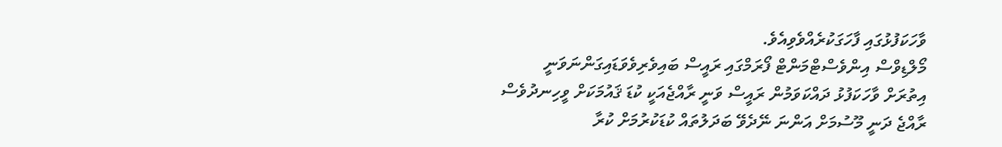ވާހަކަފުޅުގައި ފާހަގަކުރެއްވެވިއެވެ.
މޯލްޑިވްސް އިންވެސްޓްމަންޓް ފޯރަމްގައި ރައީސް ބައިވެރިވެވަޑައިގަންނަވަނީ
އިތުރަށް ވާހަކަފުޅު ދައްކަވަމުން ރައީސް ވަނީ ރާއްޖެއަކީ ކުޑަ ޤައުމަކަށް ވީހިނދުވެސް ރާއްޖެ ދަނީ މޫސުމަށް އަންނަ ނޭދެވޭ ބަދަލުތައް ކުޑަކުރުމަށް ކުރާ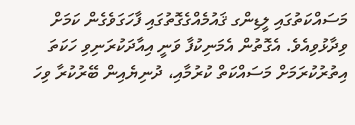މަސައްކަތުގައި ލީޑިންގ ޤައުމެއްގެގޮތުގައި ފާހަގަވެގެން ކަމަށް ވިދާޅުވިއެވެ. އެގޮތުން އެމަނިކުފާ ވަނީ އިއާދަކުރަނިވި ހަކަތަ އިތުރުކުރަމަށް މަސައްކަތް ކުރުމާއި، ދުނިޔެއިން ބޭރުކުރާ ވިހަ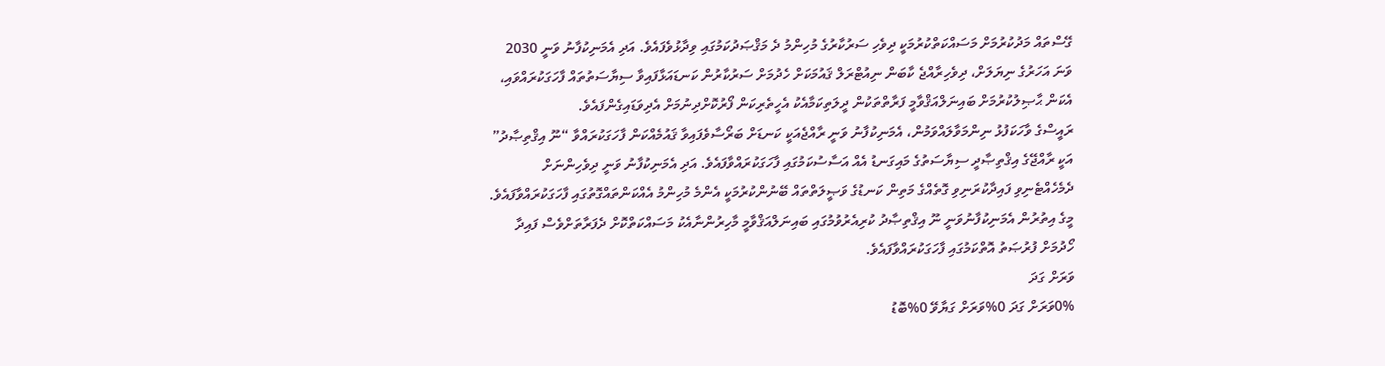ގޭސްތައް މަދުކުރުމަށް މަސައްކަތްކުރުމަކީ ދިވެހި ސަރުކާރުގެ މުހިންމު ދެ މަޤްޞަދުކަމުގައި ވިދާޅުވެފައެވެ. އަދި އެމަނިކުފާނު ވަނީ 2030 ވަނަ އަހަރުގެ ނިޔަލަށް، ދިވެހިރާއްޖެ ކާބަން ނިއުޓްރަލް ޤައުމަކަށް ހެދުމަށް ސަރުކާރުން ކަނޑައަޅާފައިވާ ސިޔާސަތުތައް ފާހަގަކުރައްވައި، އެކަން ޙާޞިލުކުރުމަށް ބައިނަލްއަޤްވާމީ ފަރާތްތަކުން ދީލަތިކަމާއެކު އެހީތެރިކަން ފޯރުކޮށްދިނުމަށް އެދިވަޑައިގެންފައެވެ.
ރައީސްގެ ވާހަކަފުޅު ނިންމަވާލައްވަމުން، އެމަނިކުފާނު ވަނީ ރާއްޖެއަކީ ކަނޑަށް ބަރޯސާވެފައިވާ ޤައުމެއްކަން ފާހަގަކުރައްވާ “ނޫ އިޤްތިޞާދު” އަކީ ރާއްޖޭގެ އިޤްތިޞާދީ ސިޔާސަތުގެ މައިގަނޑު އެއް އަސާސުކަމުގައި ފާހަގަކުރައްވާފައެވެ. އަދި އެމަނިކުފާނު ވަނީ ދިވެހިންނަށް ދެމެހެއްޓެނިވި ފައިދާކުރަނިވި ގޮތެއްގެ މަތިން ކަނޑުގެ ވަޞީލަތްތައް ބޭނުންކުރުމަކީ އެންމެ މުހިންމު އެއްކަންތައްގޮތުގައި ފާހަގަކުރައްވާފައެވެ. މީގެ އިތުރުން އެމަނިކުފާނުވަނީ ނޫ އިޤްތިޞާދު ކުރިއެރުވުމުގައި ބައިނަލްއަޤްވާމީ މާހިރުންނާއެކު މަސައްކަތްކޮށް ދެފަރާތަށްވެސް ފައިދާ ހޯދުމަށް ފުރުޞަތު އޮތްކަމުގައި ފާހަގަކުރައްވާފައެވެ.
ވަރަށް ގަދަ
0%ވަރަށް ގަދަ 0%ވަރަށް ގަޔާވޭ 0%ބޮޑު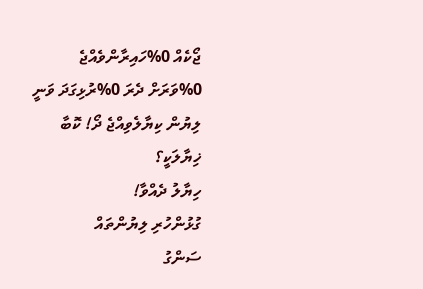ޖޯކެއް 0%ހައިރާންވެއްޖެ 0%ވަރަށް ދެރަ 0%ރުޅިގަދަ ވަނީ
ލިޔުން ކިޔާލެވިއްޖެ ދޯ! ކޮބާ ޚިޔާލަކީ؟
ހިޔާލު ދެއްވާ!
ގުޅުންހުރި ލިޔުންތައް
ސަންގު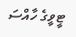ޓީވީގެ ހާއްސަ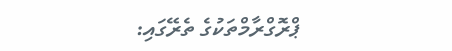ޕްރޮގްރާމްތަކުގެ ތެރޭގައި: